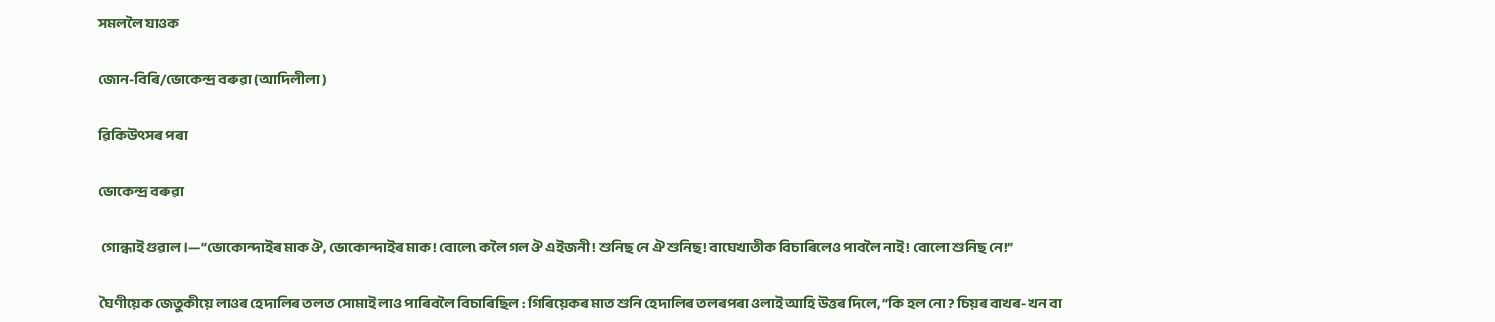সমললৈ যাওক

জোন-বিৰি/ভোকেন্দ্ৰ বৰুৱা (আদিলীলা)

ৱিকিউৎসৰ পৰা

ভোকেন্দ্ৰ বৰুৱা

 গোন্ধাই গুৱাল।—“ভোকোন্দাইৰ মাক ঔ, ভোকোন্দাইৰ মাক! বোলে৷ কলৈ গল ঔ এইজনী! শুনিছ নে ঐ শুনিছ! বাঘেখাতীক বিচাৰিলেও পাবলৈ নাই! বোলো শুনিছ নে!”

 ঘৈণীয়েক জেতুকীয়ে লাওৰ হেদালিৰ তলত সোমাই লাও পাৰিবলৈ বিচাৰিছিল : গিৰিয়েকৰ মাত শুনি হেদালিৰ তলৰপৰা ওলাই আহি উত্তৰ দিলে, “কি হল নো? চিয়ৰ বাখৰ- খন বা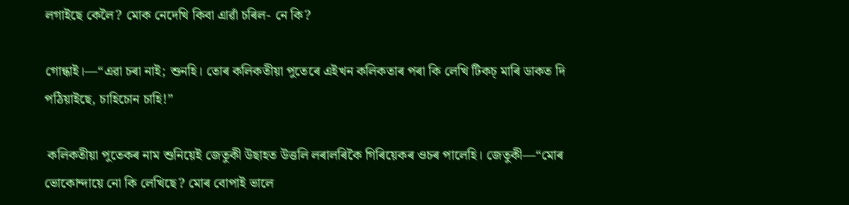লগাইছে কেলৈ? মোক নেদেখি কিবা এাৱাঁ চৰিল- নে কি?

গোন্ধাই।—“এৱা চৰা নাই; শুনহি। তোৰ কলিকতীয়া পুতেৰে এইখন কলিকতাৰ পৰা কি লেখি টিকচ্ মাৰি ডাকত দি পঠিয়াইছে, চাহিচোন চাহি!”

 কলিকতীয়া পুতেকৰ নাম শুনিয়েই জেতুকী উছাহত উত্তলি লৰালৰিকৈ গিৰিয়েকৰ ওচৰ পালেহি। জেতুকী—“মোৰ ভোকোন্দায়ে নো কি লেখিছে? মোৰ বোপাই ভালে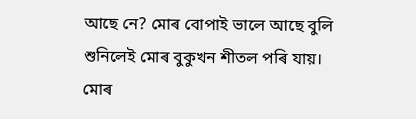আছে নে? মোৰ বোপাই ভালে আছে বুলি শুনিলেই মোৰ বুকুখন শীতল পৰি যায়। মোৰ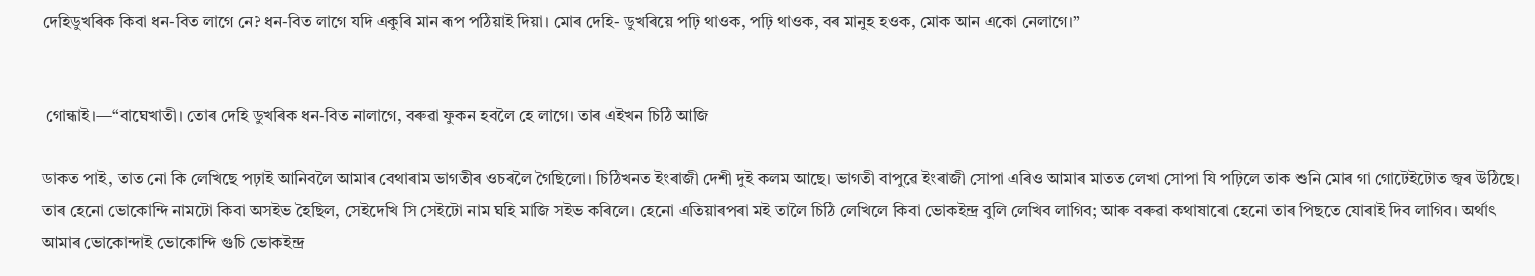দেহিডুখৰিক কিবা ধন-বিত লাগে নে? ধন-বিত লাগে যদি একুৰি মান ৰূপ পঠিয়াই দিয়া। মোৰ দেহি- ডুখৰিয়ে পঢ়ি থাওক, পঢ়ি থাওক, বৰ মানুহ হওক, মোক আন একো নেলাগে।”


 গোন্ধাই।—“বাঘেখাতী। তোৰ দেহি ডুখৰিক ধন-বিত নালাগে, বৰুৱা ফুকন হবলৈ হে লাগে। তাৰ এইখন চিঠি আজি

ডাকত পাই, তাত নো কি লেখিছে পঢ়াই আনিবলৈ আমাৰ বেথাৰাম ভাগতীৰ ওচৰলৈ গৈছিলো। চিঠিখনত ইংৰাজী দেশী দুই কলম আছে। ভাগতী বাপুৱে ইংৰাজী সোপা এৰিও আমাৰ মাতত লেখা সোপা যি পঢ়িলে তাক শুনি মোৰ গা গোটেইটোত জ্বৰ উঠিছে। তাৰ হেনো ভোকোন্দি নামটো কিবা অসইভ হৈছিল, সেইদেখি সি সেইটো নাম ঘহি মাজি সইভ কৰিলে। হেনো এতিয়াৰপৰা মই তালৈ চিঠি লেখিলে কিবা ভোকইন্দ্ৰ বুলি লেখিব লাগিব; আৰু বৰুৱা কথাষাৰো হেনো তাৰ পিছতে যোৰাই দিব লাগিব। অৰ্থাৎ আমাৰ ভোকোন্দাই ভোকোন্দি গুচি ভোকইন্দ্ৰ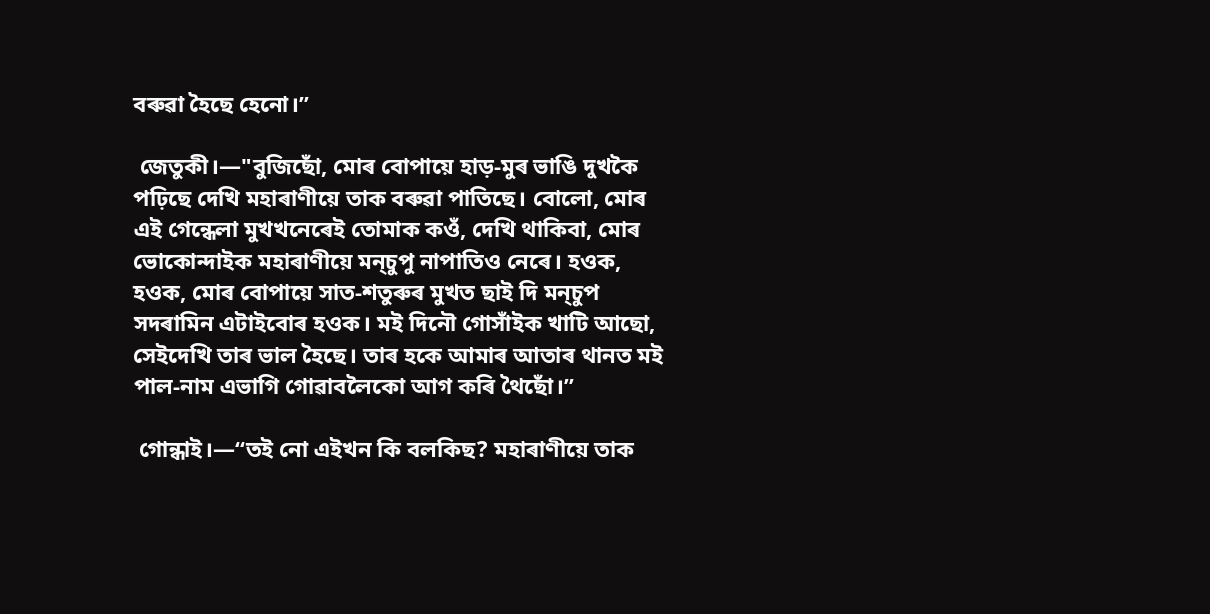বৰুৱা হৈছে হেনো।”

 জেতুকী।—"বুজিছোঁ, মোৰ বোপায়ে হাড়-মুৰ ভাঙি দুখকৈ পঢ়িছে দেখি মহাৰাণীয়ে তাক বৰুৱা পাতিছে। বোলো, মোৰ এই গেন্ধেলা মুখখনেৰেই তোমাক কওঁ, দেখি থাকিবা, মোৰ ভোকোন্দাইক মহাৰাণীয়ে মন্‌চুপু নাপাতিও নেৰে। হওক, হওক, মোৰ বোপায়ে সাত-শতুৰুৰ মুখত ছাই দি মন্‌চুপ সদৰামিন এটাইবোৰ হওক। মই দিনৌ গোসাঁইক খাটি আছো, সেইদেখি তাৰ ভাল হৈছে। তাৰ হকে আমাৰ আতাৰ থানত মই পাল-নাম এভাগি গোৱাবলৈকো আগ কৰি থৈছোঁ।”

 গোন্ধাই।—“তই নো এইখন কি বলকিছ? মহাৰাণীয়ে তাক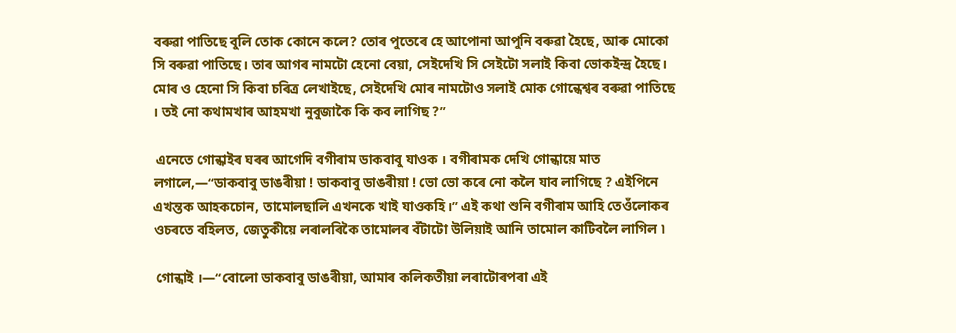বৰুৱা পাতিছে বুলি তোক কোনে কলে? তোৰ পুতেৰে হে আপোনা আপুনি বৰুৱা হৈছে, আৰু মোকো সি বৰুৱা পাতিছে। তাৰ আগৰ নামটো হেনো বেয়া, সেইদেখি সি সেইটো সলাই কিবা ভোকইন্দ্ৰ হৈছে। মোৰ ও হেনো সি কিবা চৰিত্র লেখাইছে, সেইদেখি মোৰ নামটোও সলাই মোক গোন্ধেশ্বৰ বৰুৱা পাতিছে । তই নো কথামখাৰ আহমখা নুবুজাকৈ কি কব লাগিছ ?”

 এনেতে গোন্ধাইৰ ঘৰৰ আগেদি বগীৰাম ডাকবাবু যাওক । বগীৰামক দেখি গোন্ধায়ে মাত লগালে,—“ডাকবাবু ডাঙৰীয়া ! ডাকবাবু ডাঙৰীয়া ! ভো ভো কৰে নো কলৈ যাব লাগিছে ? এইপিনে এখন্তক আহকচোন, তামোলছালি এখনকে খাই যাওকহি।” এই কথা শুনি বগীৰাম আহি তেওঁলোকৰ ওচৰতে বহিলত, জেতুকীয়ে লৰালৰিকৈ তামোলৰ বঁটাটো উলিয়াই আনি তামোল কাটিবলৈ লাগিল ৷

 গোন্ধাই ।—“বোলো ডাকবাবু ডাঙৰীয়া, আমাৰ কলিকতীয়া লৰাটোৰপৰা এই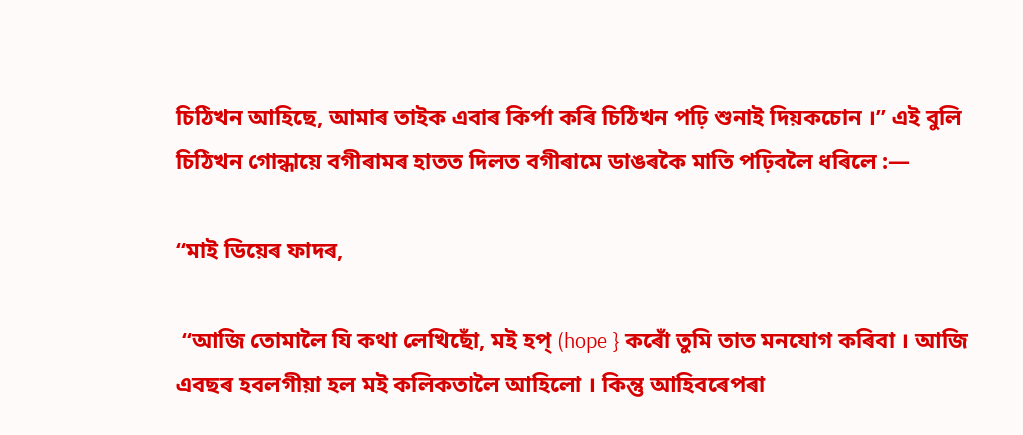চিঠিখন আহিছে, আমাৰ তাইক এবাৰ কিৰ্পা কৰি চিঠিখন পঢ়ি শুনাই দিয়কচোন ।” এই বুলি চিঠিখন গোন্ধায়ে বগীৰামৰ হাতত দিলত বগীৰামে ডাঙৰকৈ মাতি পঢ়িবলৈ ধৰিলে :—

“মাই ডিয়েৰ ফাদৰ,

 “আজি তোমালৈ যি কথা লেখিছোঁ, ম‍ই হপ্ (hope } কৰোঁ তুমি তাত মনযোগ কৰিবা । আজি এবছৰ হবলগীয়া হল মই কলিকতালৈ আহিলো । কিন্তু আহিবৰেপৰা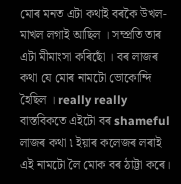মোৰ মনত এটা কথাই বৰকৈ উখল-মাখল লগাই আছিল । সম্প্ৰতি তাৰ এটা মীমাংসা কৰিছোঁ । বৰ লাজৰ কথা যে মোৰ নামটো ভোকোন্দি হৈছিল । really really বাস্তবিকতে এইটো বৰ shameful লাজৰ কথা ৷ ইয়াৰ কলেজৰ লৰাই এই নামটো লৈ মোক বৰ ঠাট্টা কৰে।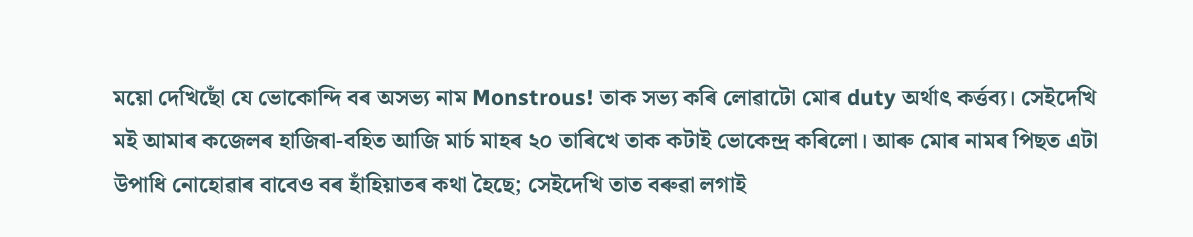ময়ো দেখিছোঁ যে ভোকোন্দি বৰ অসভ্য নাম Monstrous! তাক সভ্য কৰি লোৱাটো মোৰ duty অৰ্থাৎ কৰ্ত্তব্য। সেইদেখি মই আমাৰ কজেলৰ হাজিৰা-বহিত আজি মাৰ্চ মাহৰ ২০ তাৰিখে তাক কটাই ভোকেন্দ্ৰ কৰিলো। আৰু মোৰ নামৰ পিছত এটা উপাধি নোহোৱাৰ বাবেও বৰ হাঁহিয়াতৰ কথা হৈছে; সেইদেখি তাত বৰুৱা লগাই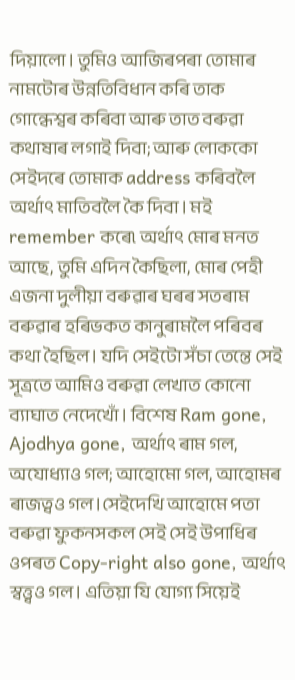দিয়ালো। তুমিও আজিৰপৰা তোমাৰ নামটোৰ উন্নতিবিধান কৰি তাক গোন্ধেশ্বৰ কৰিবা আৰু তাত বৰুৱা কথাষাৰ লগাই দিবা; আৰু লোককো সেইদৰে তোমাক address কৰিবলৈ অৰ্থাৎ মাতিবলৈ কৈ দিবা। মই remember কৰে৷ অৰ্থাৎ মোৰ মনত আছে, তুমি এদিন কৈছিলা, মোৰ পেহী এজনা দুলীয়া বৰুৱাৰ ঘৰৰ সতৰাম বৰুৱাৰ হৰিভকত কানুৰামলৈ পৰিবৰ কথা হৈছিল। যদি সেইটো সঁচা তেন্তে সেই সূত্ৰতে আমিও বৰুৱা লেখাত কোনো ব্যাঘাত নেদেখোঁ। বিশেষ Ram gone, Ajodhya gone, অৰ্থাৎ ৰাম গল, অযোধ্যাও গল; আহোমো গল, আহোমৰ ৰাজত্বও গল।সেইদেখি আহোমে পতা বৰুৱা ফুকনসকল সেই সেই উপাধিৰ ওপৰত Copy-right also gone, অৰ্থাৎ স্বত্ত্বও গল। এতিয়া যি যোগ্য সিয়েই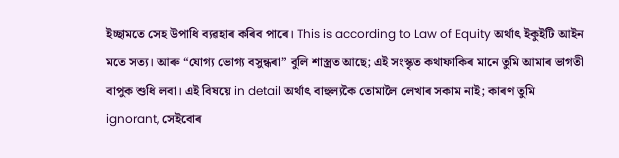ইচ্ছামতে সেহ উপাধি ব্যৱহাৰ কৰিব পাৰে। This is according to Law of Equity অৰ্থাৎ ইকুইটি আইন মতে সত্য। আৰু “যোগ্য ভোগ্য বসুন্ধৰা” বুলি শাস্ত্ৰত আছে; এই সংস্কৃত কথাফাকিৰ মানে তুমি আমাৰ ভাগতী বাপুক শুধি লবা। এই বিষয়ে in detail অৰ্থাৎ বাহুল্যকৈ তোমালৈ লেখাৰ সকাম নাই; কাৰণ তুমি ignorant, সেইবোৰ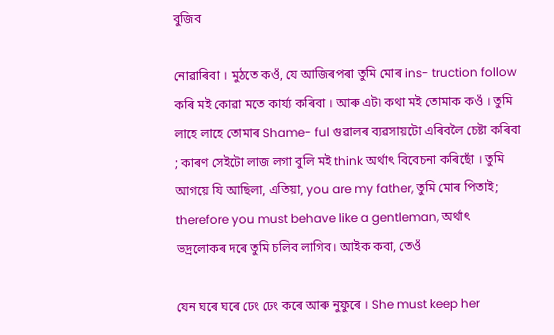বুজিব

নোৱাৰিবা । মুঠতে কওঁ, যে আজিৰপৰা তুমি মোৰ ins- truction follow কৰি ম‍ই কোৱা মতে কাৰ্য্য কৰিবা । আৰু এট৷ কথা ম‍ই তোমাক কওঁ । তুমি লাহে লাহে তোমাৰ Shame- ful গুৱালৰ ব্যৱসায়টো এৰিবলৈ চেষ্টা কৰিবা ; কাৰণ সেইটো লাজ লগা বুলি ম‍ই think অর্থাৎ বিবেচনা কৰিছোঁ । তুমি আগয়ে যি আছিলা, এতিয়া, you are my father, তুমি মোৰ পিতাই; therefore you must behave like a gentleman, অর্থাৎ ভদ্রলোকৰ দৰে তুমি চলিব লাগিব। আইক কবা, তেওঁ

যেন ঘৰে ঘৰে ঢেং ঢেং কৰে আৰু নুফুৰে । She must keep her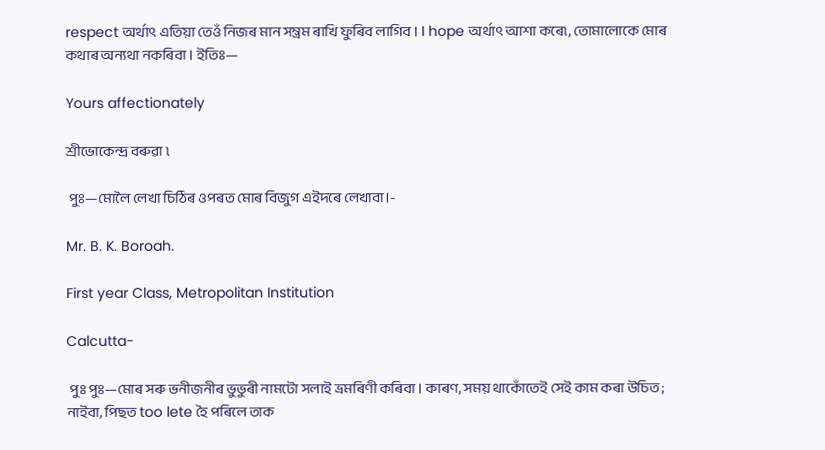respect অর্থাৎ এতিয়া তেওঁ নিজৰ মান সম্ভ্রম ৰাখি ফুৰিব লাগিব । I hope অর্থাৎ আশা কৰে৷, তোমালোকে মোৰ কথাৰ অন্যথা নকৰিবা । ইতিঃ—

Yours affectionately

শ্রীভোকেন্দ্ৰ বৰুৱা ৷

 পুঃ—মোলৈ লেখা চিঠিৰ ওপৰত মোৰ বিজুগ এইদৰে লেখাবা।-

Mr. B. K. Boroah.

First year Class, Metropolitan Institution

Calcutta-

 পুঃ পুঃ—মোৰ সৰু ভনীজনীৰ ভুভুৰী নামটো সলাই ভ্ৰমৰিণী কৰিবা । কাৰণ, সময় থাকোঁতেই সেই কাম কৰা উচিত ; নাইবা, পিছত too lete হৈ পৰিলে তাক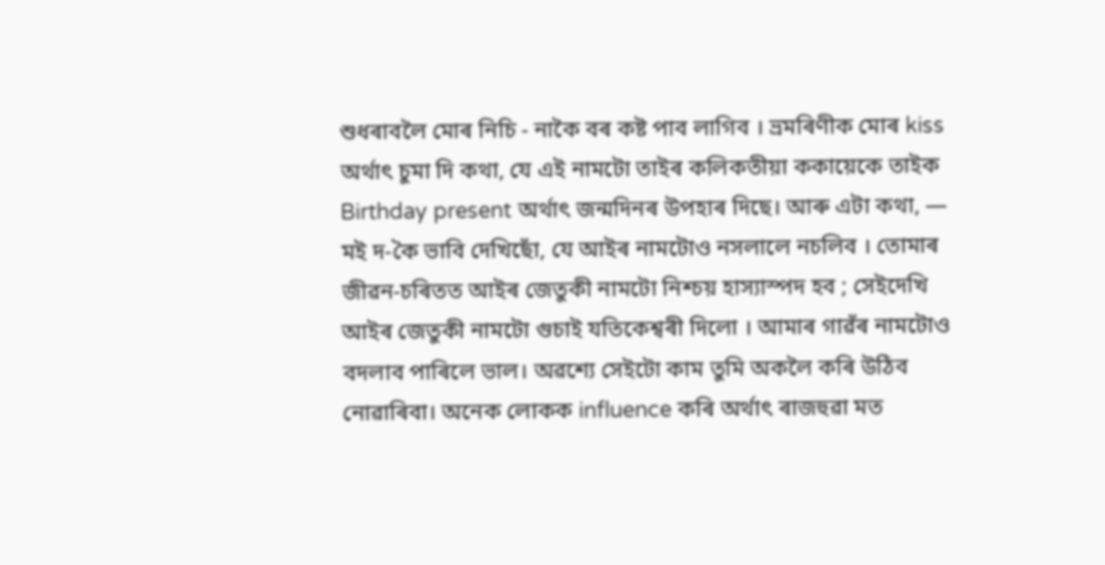শুধৰাবলৈ মোৰ নিচি - নাকৈ বৰ কষ্ট পাব লাগিব । ভ্ৰমৰিণীক মোৰ kiss অৰ্থাৎ চুমা দি কথা, যে এই নামটো তাইৰ কলিকতীয়া ককায়েকে তাইক Birthday present অর্থাৎ জন্মদিনৰ উপহাৰ দিছে। আৰু এটা কথা, — মই দ-কৈ ভাবি দেখিছোঁ, যে আইৰ নামটোও নসলালে নচলিব । তোমাৰ জীৱন-চৰিতত আইৰ জেতুকী নামটো নিশ্চয় হাস্যাস্পদ হব ; সেইদেখি আইৰ জেতুকী নামটো গুচাই যতিকেশ্বৰী দিলো । আমাৰ গাৱঁৰ নামটোও বদলাব পাৰিলে ভাল। অৱশ্যে সেইটো কাম তুমি অকলৈ কৰি উঠিব নোৱাৰিবা। অনেক লোকক influence কৰি অৰ্থাৎ ৰাজহুৱা মত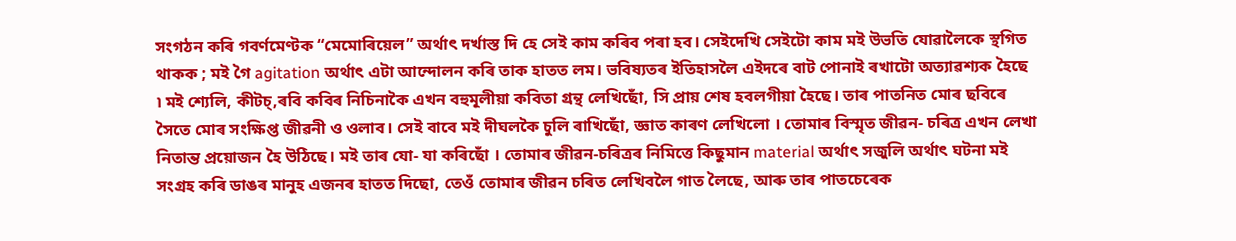সংগঠন কৰি গবর্ণমেণ্টক “মেমোৰিয়েল” অর্থাৎ দৰ্খাস্ত দি হে সেই কাম কৰিব পৰা হব। সেইদেখি সেইটো কাম ম‍ই উভতি যোৱালৈকে স্থগিত থাকক ; মই গৈ agitation অর্থাৎ এটা আন্দোলন কৰি তাক হাতত লম। ভবিষ্যতৰ ইতিহাসলৈ এইদৰে বাট পোনাই ৰখাটো অত্যাৱশ্যক হৈছে ৷ মই শ্যেলি, কীটচ্,ৰবি কবিৰ নিচিনাকৈ এখন বহুমূলীয়া কবিতা গ্রন্থ লেখিছোঁ, সি প্রায় শেষ হবলগীয়া হৈছে। তাৰ পাতনিত মোৰ ছবিৰে সৈতে মোৰ সংক্ষিপ্ত জীৱনী ও ওলাব। সেই বাবে ম‍ই দীঘলকৈ চুলি ৰাখিছোঁ, জ্ঞাত কাৰণ লেখিলো । তোমাৰ বিস্মৃত জীৱন- চৰিত্র এখন লেখা নিতান্ত প্রয়োজন হৈ উঠিছে। ম‍ই তাৰ যো- যা কৰিছোঁ । তোমাৰ জীৱন-চৰিত্ৰৰ নিমিত্তে কিছুমান material অর্থাৎ সজুলি অর্থাৎ ঘটনা মই সংগ্ৰহ কৰি ডাঙৰ মানুহ এজনৰ হাতত দিছো, তেওঁ তোমাৰ জীৱন চৰিত লেখিবলৈ গাত লৈছে, আৰু তাৰ পাতচেৰেক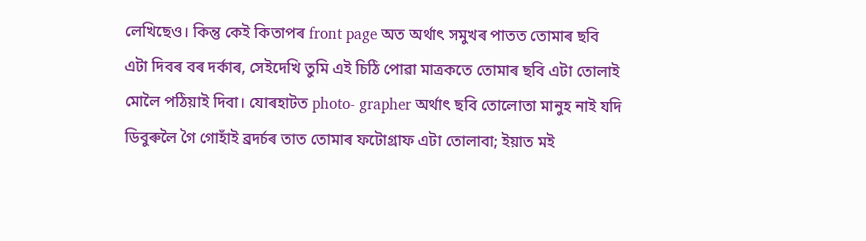লেখিছেও। কিন্তু কেই কিতাপৰ front page অত অর্থাৎ সমুখৰ পাতত তোমাৰ ছবি এটা দিবৰ বৰ দৰ্কাৰ, সেইদেখি তুমি এই চিঠি পোৱা মাত্ৰকতে তোমাৰ ছবি এটা তোলাই মোলৈ পঠিয়াই দিবা। যোৰহাটত photo- grapher অৰ্থাৎ ছবি তোলোতা মানুহ নাই যদি ডিবুৰুলৈ গৈ গোহাঁই ব্ৰদৰ্চৰ তাত তোমাৰ ফটোগ্ৰাফ এটা তোলাবা; ইয়াত মই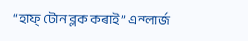“হাফ্ টোন ব্লক কৰাই” এন্লাৰ্জ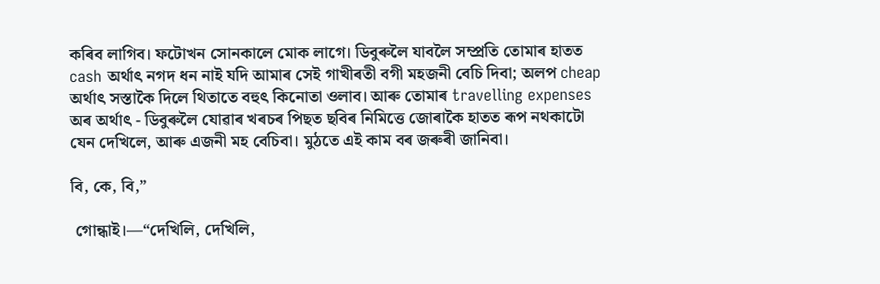কৰিব লাগিব। ফটোখন সোনকালে মোক লাগে। ডিবুৰুলৈ যাবলৈ সম্প্ৰতি তোমাৰ হাতত cash অৰ্থাৎ নগদ ধন নাই যদি আমাৰ সেই গাখীৰতী বগী মহজনী বেচি দিবা; অলপ cheap অৰ্থাৎ সস্তাকৈ দিলে থিতাতে বহুৎ কিনোতা ওলাব। আৰু তোমাৰ travelling expenses অৰ অৰ্থাৎ - ডিবুৰুলৈ যোৱাৰ খৰচৰ পিছত ছবিৰ নিমিত্তে জোৰাকৈ হাতত ৰূপ নথকাটো যেন দেখিলে, আৰু এজনী মহ বেচিবা। মুঠতে এই কাম বৰ জৰুৰী জানিবা।

বি, কে, বি,”

 গোন্ধাই।—“দেখিলি, দেখিলি,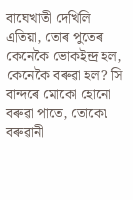বাঘেখাতী দেখিলি এতিয়া, তোৰ পুতেৰ কেনেকৈ ভোকইন্দ্ৰ হল, কেনেকৈ বৰুৱা হল? সি বান্দৰে মোকো হোনো বৰুৱা পাতে, তোকে৷ বৰুৱানী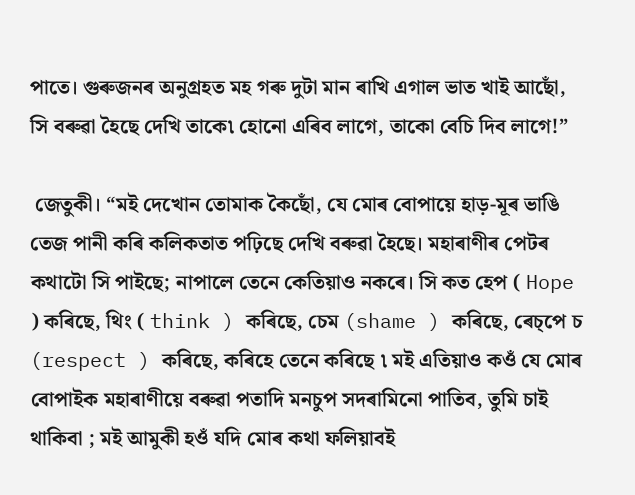পাতে। গুৰুজনৰ অনুগ্ৰহত মহ গৰু দুটা মান ৰাখি এগাল ভাত খাই আছোঁ, সি বৰুৱা হৈছে দেখি তাকে৷ হোনো এৰিব লাগে, তাকো বেচি দিব লাগে!”

 জেতুকী। “মই দেখোন তোমাক কৈছোঁ, যে মোৰ বোপায়ে হাড়-মূৰ ভাঙি তেজ পানী কৰি কলিকতাত পঢ়িছে দেখি বৰুৱা হৈছে। মহাৰাণীৰ পেটৰ কথাটো সি পাইছে; নাপালে তেনে কেতিয়াও নকৰে। সি কত হেপ ( Hope ) কৰিছে, থিং ( think ) কৰিছে, চেম (shame ) কৰিছে, ৰেচ্পে চ (respect ) কৰিছে, কৰিহে তেনে কৰিছে ৷ ম‍ই এতিয়াও কওঁ যে মোৰ বোপাইক মহাৰাণীয়ে বৰুৱা পতাদি মনচুপ সদৰামিনো পাতিব, তুমি চাই থাকিবা ; মই আমুকী হওঁ যদি মোৰ কথা ফলিয়াবই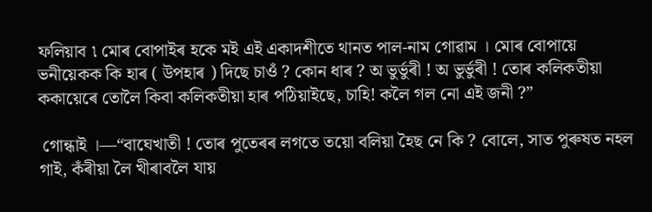ফলিয়াব ৷ মোৰ বোপাইৰ হকে মই এই একাদশীতে থানত পাল-নাম গোৱাম । মোৰ বোপায়ে ভনীয়েকক কি হাৰ ( উপহাৰ ) দিছে চাওঁ ? কোন ধাৰ ? অ ভুৰ্ভুৰী ! অ ভুৰ্ভুৰী ! তোৰ কলিকতীয়া ককায়েৰে তোলৈ কিবা কলিকতীয়া হাৰ পঠিয়াইছে, চাহি! কলৈ গল নো এই জনী ?”

 গোন্ধাই ।—“বাঘেখাতী ! তোৰ পুতেৰৰ লগতে তয়ো বলিয়া হৈছ নে কি ? বোলে, সাত পুৰুষত নহল গাই, কঁৰীয়া লৈ খীৰাবলৈ যায়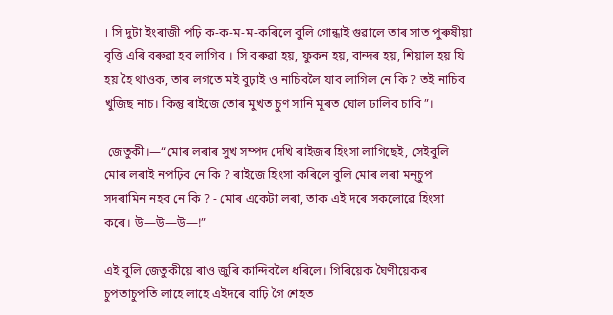। সি দুটা ইংৰাজী পঢ়ি ক-ক-ম-ম-কৰিলে বুলি গোন্ধাই গুৱালে তাৰ সাত পুৰুষীয়া বৃত্তি এৰি বৰুৱা হব লাগিব । সি বৰুৱা হয়, ফুকন হয়, বান্দৰ হয়, শিয়াল হয় যি হয় হৈ থাওক, তাৰ লগতে ম‍ই বুঢ়াই ও নাচিবলৈ যাব লাগিল নে কি ? তই নাচিব খুজিছ নাচ। কিন্তু ৰাইজে তোৰ মুখত চুণ সানি মূৰত ঘোল ঢালিব চাবি”।

 জেতুকী।—“মোৰ লৰাৰ সুখ সম্পদ দেখি ৰাইজৰ হিংসা লাগিছেই, সেইবুলি মোৰ লৰাই নপঢ়িব নে কি ? ৰাইজে হিংসা কৰিলে বুলি মোৰ লৰা মন্‌চুপ সদৰামিন নহব নে কি ? - মোৰ একেটা লৰা, তাক এই দৰে সকলোৱে হিংসা কৰে। উ—উ—উ—!”

এই বুলি জেতুকীয়ে ৰাও জুৰি কান্দিবলৈ ধৰিলে। গিৰিয়েক ঘৈণীয়েকৰ চুপতাচুপতি লাহে লাহে এইদৰে বাঢ়ি গৈ শেহত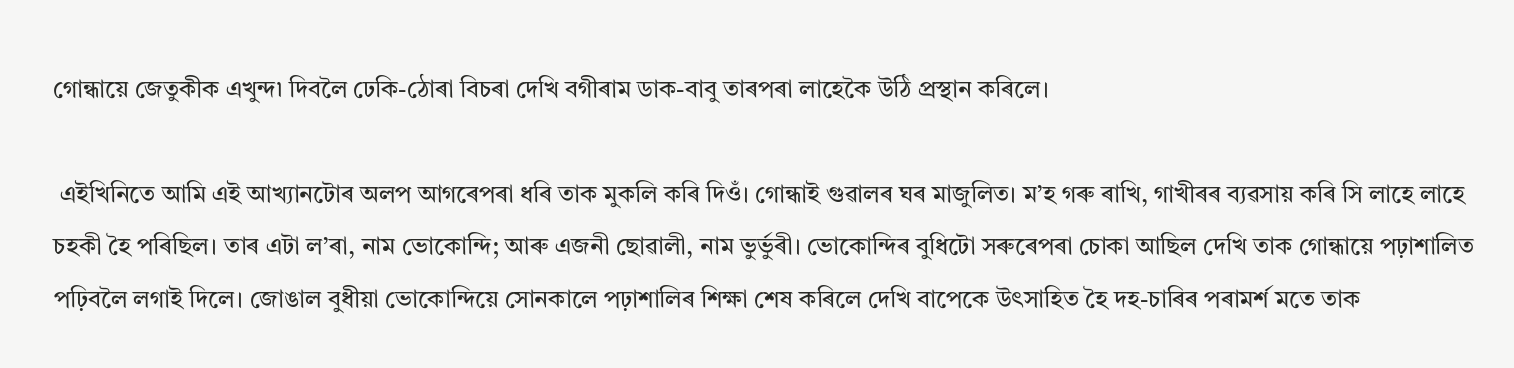গোন্ধায়ে জেতুকীক এখুন্দ৷ দিবলৈ ঢেকি-ঠোৰা বিচৰা দেখি বগীৰাম ডাক-বাবু তাৰপৰা লাহেকৈ উঠি প্ৰস্থান কৰিলে।

 এইখিনিতে আমি এই আখ্যানটোৰ অলপ আগৰেপৰা ধৰি তাক মুকলি কৰি দিওঁ। গোন্ধাই গুৱালৰ ঘৰ মাজুলিত। ম’হ গৰু ৰাখি, গাখীৰৰ ব্যৱসায় কৰি সি লাহে লাহে চহকী হৈ পৰিছিল। তাৰ এটা ল’ৰা, নাম ভোকোন্দি; আৰু এজনী ছোৱালী, নাম ভুৰ্ভুৰী। ভোকোন্দিৰ বুধিটো সৰুৰেপৰা চোকা আছিল দেখি তাক গোন্ধায়ে পঢ়াশালিত পঢ়িবলৈ লগাই দিলে। জোঙাল বুধীয়া ভোকোন্দিয়ে সোনকালে পঢ়াশালিৰ শিক্ষা শেষ কৰিলে দেখি বাপেকে উৎসাহিত হৈ দহ-চাৰিৰ পৰামৰ্শ মতে তাক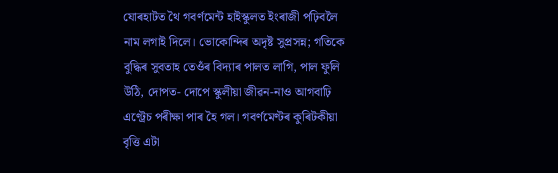যোৰহাটত থৈ গবৰ্ণমেন্ট হাইস্কুলত ইংৰাজী পঢ়িবলৈ নাম লগাই দিলে। ভোকোন্দিৰ অদৃষ্ট সুপ্ৰসন্ন; গতিকে বুদ্ধিৰ সুবতাহ তেওঁৰ বিদ্যাৰ পালত লাগি, পাল ফুলি উঠি, দোপত- দোপে স্কুলীয়া জীৱন-নাও আগবাঢ়ি এণ্ট্ৰেচ পৰীক্ষা পাৰ হৈ গল। গবৰ্ণমেণ্টৰ কুৰিটকীয়া বৃত্তি এটা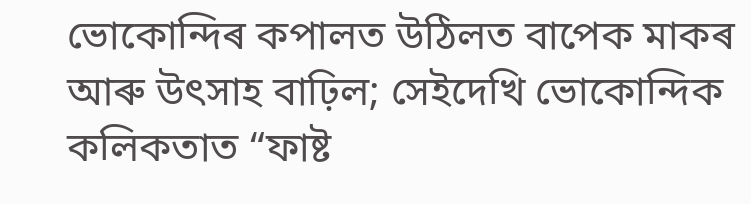ভোকোন্দিৰ কপালত উঠিলত বাপেক মাকৰ আৰু উৎসাহ বাঢ়িল; সেইদেখি ভোকোন্দিক কলিকতাত “ফাষ্ট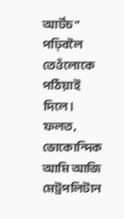আৰ্টচ” পঢ়িবলৈ তেওঁলোকে পঠিয়াই দিলে। ফলত, ভোকোন্দিক আমি আজি মেট্ৰপলিটান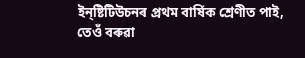ইন্‌ষ্টিটিউচনৰ প্ৰথম বাৰ্ষিক শ্ৰেণীত পাই, তেওঁ বৰুৱা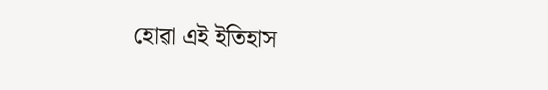হোৱা এই ইতিহাস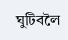ঘুটিবলৈ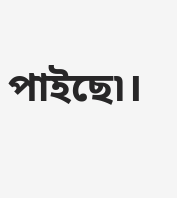পাইছে৷।